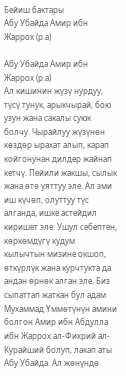Бейиш бактары
Абу Убайда Амир ибн Жаррох (р.а)

Абу Убайда Амир ибн Жаррох (р.а)
Ал кишинин жүзү нурдуу, түсү тунук, арыкчырай, бою узун жана сакалы суюк болчу. Чырайлуу жүзүнөн көздөр ырахат алып, карап койгонунан дилдер жайнап кетчү. Пейили жакшы, сылык жана өтө уяттуу эле. Ал эми иш күчөп, олуттуу түс алганда, ишке астейдил киришет эле. Ушул себептен, көркөмдүгү кудум кылычтын мизине окшоп, өткүрлүк жана курчтукта да андан өрнөк алган эле. Биз сыпаттап жаткан бул адам Мухаммад Үммөтүнүн амини болгон Амир ибн Абдулла ибн Жаррох ал-Фихрий ал-Курайший болуп, лакап аты Абу Убайда. Ал жөнүндө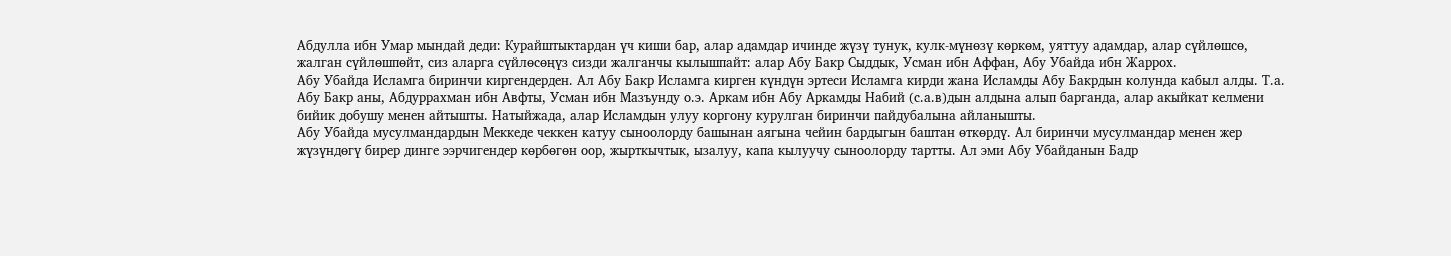Абдулла ибн Умар мындай деди: Курайштыктардан үч киши бар, алар адамдар ичинде жүзү тунук, кулк-мүнөзү көркөм, уяттуу адамдар, алар сүйлөшсө, жалган сүйлөшпөйт, сиз аларга сүйлөсөңүз сизди жалганчы кылышпайт: алар Абу Бакр Сыддык, Усман ибн Аффан, Абу Убайда ибн Жаррох.
Абу Убайда Исламга биринчи киргендерден. Ал Абу Бакр Исламга кирген күндүн эртеси Исламга кирди жана Исламды Абу Бакрдын колунда кабыл алды. Т.а. Абу Бакр аны, Абдуррахман ибн Авфты, Усман ибн Мазъунду о.э. Аркам ибн Абу Аркамды Набий (с.а.в)дын алдына алып барганда, алар акыйкат келмени бийик добушу менен айтышты. Натыйжада, алар Исламдын улуу коргону курулган биринчи пайдубалына айланышты.
Абу Убайда мусулмандардын Меккеде чеккен катуу сыноолорду башынан аягына чейин бардыгын баштан өткөрдү. Ал биринчи мусулмандар менен жер жүзүндөгү бирер динге ээрчигендер көрбөгөн оор, жырткычтык, ызалуу, капа кылуучу сыноолорду тартты. Ал эми Абу Убайданын Бадр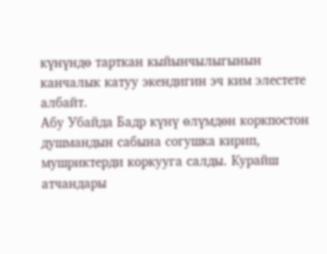күнүндө тарткан кыйынчылыгынын канчалык катуу экендигин эч ким элестете албайт.
Абу Убайда Бадр күнү өлүмдөн коркпостон душмандын сабына согушка кирип, мушриктерди коркууга салды. Курайш атчандары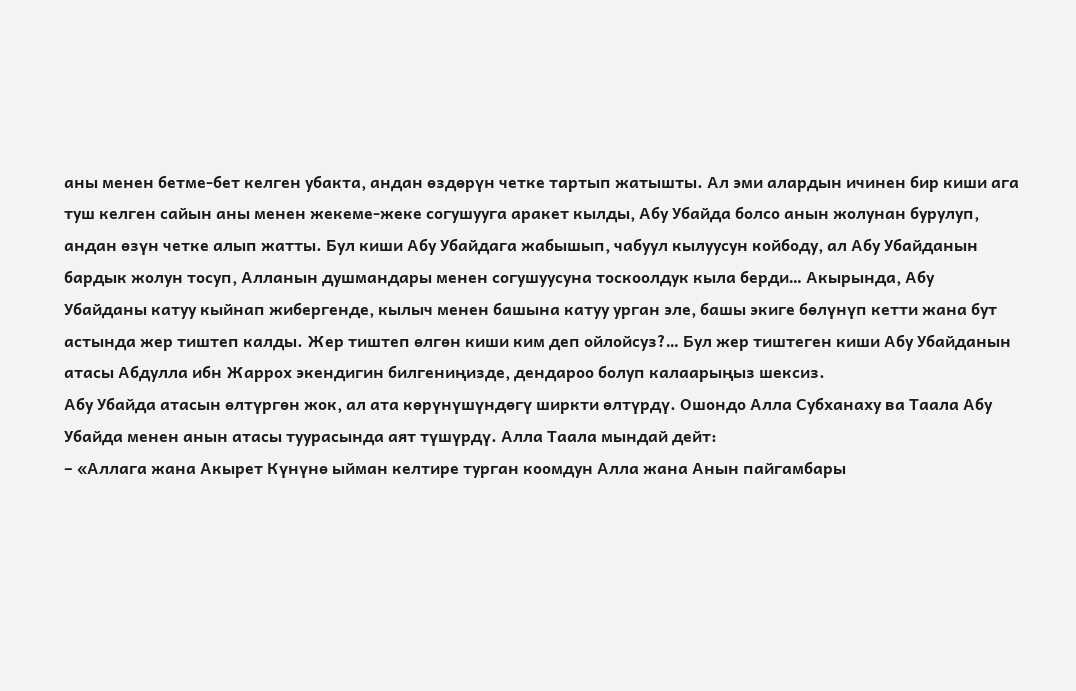аны менен бетме-бет келген убакта, андан өздөрүн четке тартып жатышты. Ал эми алардын ичинен бир киши ага туш келген сайын аны менен жекеме-жеке согушууга аракет кылды, Абу Убайда болсо анын жолунан бурулуп, андан өзүн четке алып жатты. Бул киши Абу Убайдага жабышып, чабуул кылуусун койбоду, ал Абу Убайданын бардык жолун тосуп, Алланын душмандары менен согушуусуна тоскоолдук кыла берди… Акырында, Абу Убайданы катуу кыйнап жибергенде, кылыч менен башына катуу урган эле, башы экиге бөлүнүп кетти жана бут астында жер тиштеп калды. Жер тиштеп өлгөн киши ким деп ойлойсуз?… Бул жер тиштеген киши Абу Убайданын атасы Абдулла ибн Жаррох экендигин билгениңизде, дендароо болуп калаарыңыз шексиз.
Абу Убайда атасын өлтүргөн жок, ал ата көрүнүшүндөгү ширкти өлтүрдү. Ошондо Алла Субханаху ва Таала Абу Убайда менен анын атасы туурасында аят түшүрдү. Алла Таала мындай дейт:
– «Аллага жана Акырет Күнүнө ыйман келтире турган коомдун Алла жана Анын пайгамбары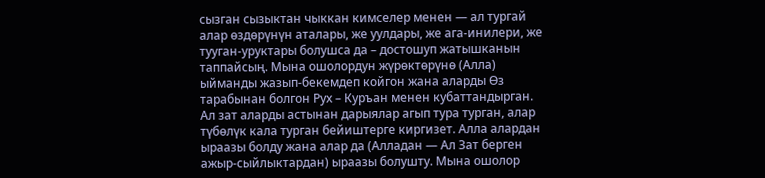сызган сызыктан чыккан кимселер менен — ал тургай алар өздөрүнүн аталары, же уулдары, же ага-инилери, же тууган-уруктары болушса да – достошуп жатышканын таппайсың. Мына ошолордун жүрөктөрүнө (Алла) ыйманды жазып-бекемдеп койгон жана аларды Өз тарабынан болгон Рух – Куръан менен кубаттандырган. Ал зат аларды астынан дарыялар агып тура турган, алар түбөлүк кала турган бейиштерге киргизет. Алла алардан ыраазы болду жана алар да (Алладан — Ал Зат берген ажыр-сыйлыктардан) ыраазы болушту. Мына ошолор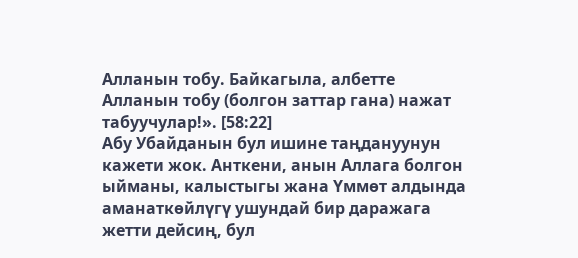Алланын тобу. Байкагыла, албетте Алланын тобу (болгон заттар гана) нажат табуучулар!». [58:22]
Абу Убайданын бул ишине таңдануунун кажети жок. Анткени, анын Аллага болгон ыйманы, калыстыгы жана Үммөт алдында аманаткөйлүгү ушундай бир даражага жетти дейсиң, бул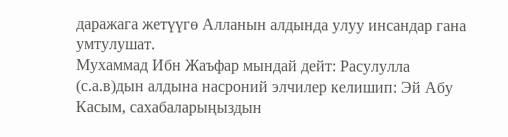даражага жетүүгө Алланын алдында улуу инсандар гана умтулушат.
Мухаммад Ибн Жаъфар мындай дейт: Расулулла (с.а.в)дын алдына насроний элчилер келишип: Эй Абу Касым, сахабаларыңыздын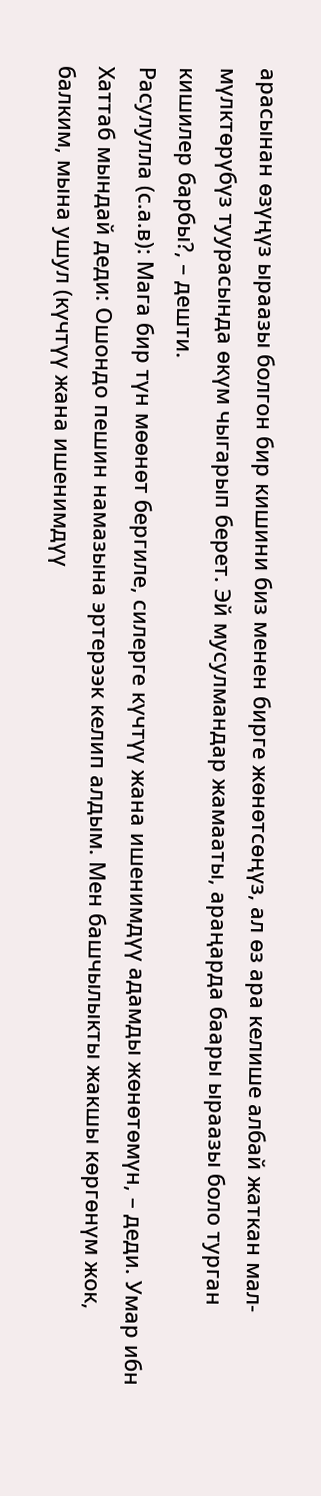арасынан өзүңүз ыраазы болгон бир кишини биз менен бирге жөнөтсөңүз, ал өз ара келише албай жаткан мал-мүлктөрүбүз туурасында өкүм чыгарып берет. Эй мусулмандар жамааты, араңарда баары ыраазы боло турган кишилер барбы?, – дешти.
Расулулла (с.а.в): Мага бир түн мөөнөт бергиле, силерге күчтүү жана ишенимдүү адамды жөнөтөмүн, – деди. Умар ибн Хаттаб мындай деди: Ошондо пешин намазына эртерээк келип алдым. Мен башчылыкты жакшы көргөнүм жок, балким, мына ушул (күчтүү жана ишенимдүү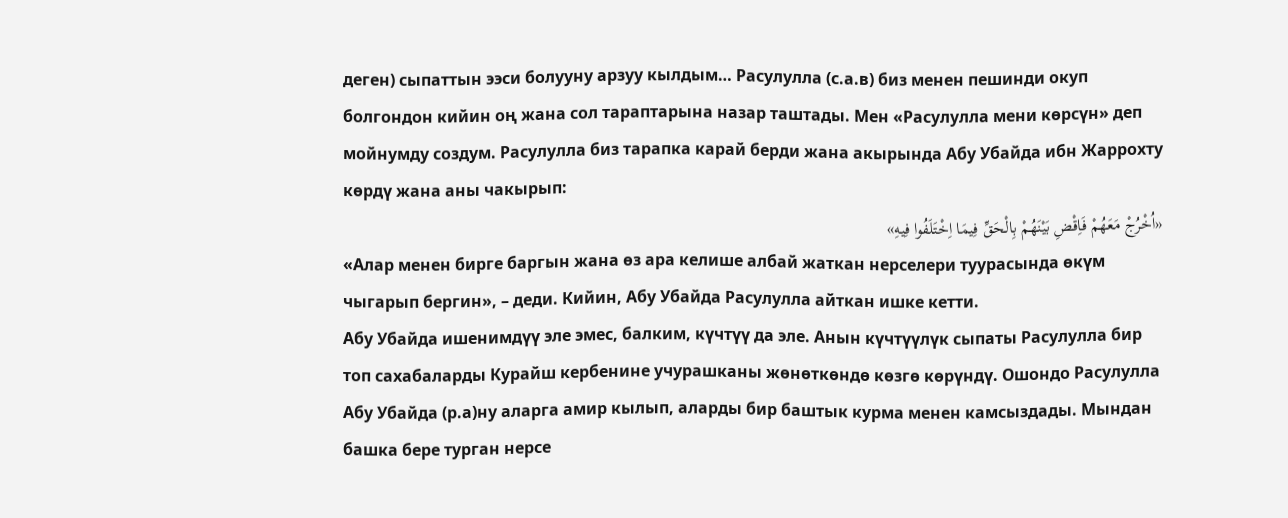деген) сыпаттын ээси болууну арзуу кылдым… Расулулла (с.а.в) биз менен пешинди окуп болгондон кийин оң жана сол тараптарына назар таштады. Мен «Расулулла мени көрсүн» деп мойнумду создум. Расулулла биз тарапка карай берди жана акырында Абу Убайда ибн Жаррохту көрдү жана аны чакырып:
«اُخْرُجْ مَعَهُمْ فَاِقْضِ بَيْنَهُمْ بِالْحَقِّ فِيمَا اِخْتَلَفُوا فِيهِ»
«Алар менен бирге баргын жана өз ара келише албай жаткан нерселери туурасында өкүм чыгарып бергин», – деди. Кийин, Абу Убайда Расулулла айткан ишке кетти.
Абу Убайда ишенимдүү эле эмес, балким, күчтүү да эле. Анын күчтүүлүк сыпаты Расулулла бир топ сахабаларды Курайш кербенине учурашканы жөнөткөндө көзгө көрүндү. Ошондо Расулулла Абу Убайда (р.а)ну аларга амир кылып, аларды бир баштык курма менен камсыздады. Мындан башка бере турган нерсе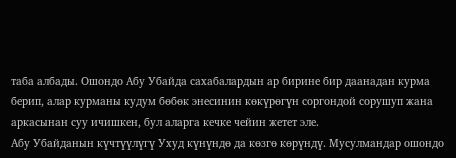таба албады. Ошондо Абу Убайда сахабалардын ар бирине бир даанадан курма берип, алар курманы кудум бөбөк энесинин көкүрөгүн соргондой сорушуп жана аркасынан суу ичишкен, бул аларга кечке чейин жетет эле.
Абу Убайданын күчтүүлүгү Ухуд күнүндө да көзгө көрүндү. Мусулмандар ошондо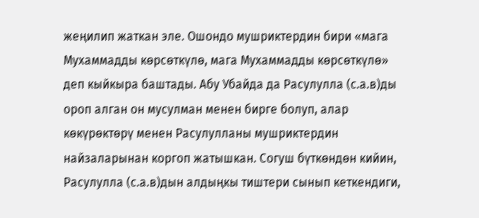жеңилип жаткан эле. Ошондо мушриктердин бири «мага Мухаммадды көрсөткүлө, мага Мухаммадды көрсөткүлө» деп кыйкыра баштады. Абу Убайда да Расулулла (с.а.в)ды ороп алган он мусулман менен бирге болуп, алар көкүрөктөрү менен Расулулланы мушриктердин найзаларынан коргоп жатышкан. Согуш бүткөндөн кийин, Расулулла (с.а.в)дын алдыңкы тиштери сынып кеткендиги,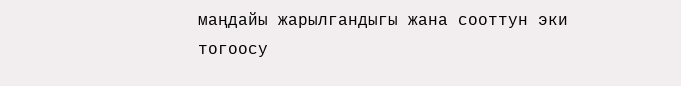маңдайы жарылгандыгы жана сооттун эки тогоосу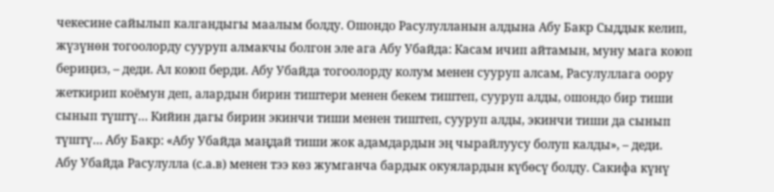чекесине сайылып калгандыгы маалым болду. Ошондо Расулулланын алдына Абу Бакр Сыддык келип, жүзүнөн тогоолорду сууруп алмакчы болгон эле ага Абу Убайда: Касам ичип айтамын, муну мага коюп бериңиз, – деди. Ал коюп берди. Абу Убайда тогоолорду колум менен сууруп алсам, Расулуллага оору жеткирип коёмун деп, алардын бирин тиштери менен бекем тиштеп, сууруп алды, ошондо бир тиши сынып түштү… Кийин дагы бирин экинчи тиши менен тиштеп, сууруп алды, экинчи тиши да сынып түштү… Абу Бакр: «Абу Убайда маңдай тиши жок адамдардын эң чырайлуусу болуп калды», – деди.
Абу Убайда Расулулла (с.а.в) менен тээ көз жумганча бардык окуялардын күбөсү болду. Сакифа күнү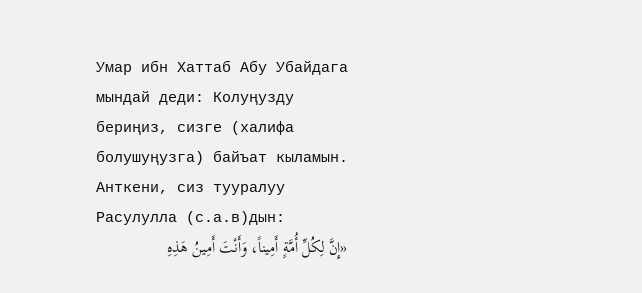Умар ибн Хаттаб Абу Убайдага мындай деди: Колуңузду бериңиз, сизге (халифа болушуңузга) байъат кыламын. Анткени, сиз тууралуу Расулулла (с.а.в)дын:
«إِنَّ لِكُلِّ أُمَّةٍ أَمِيناً، وَأَنْتَ أَمِينُ هَذِهِ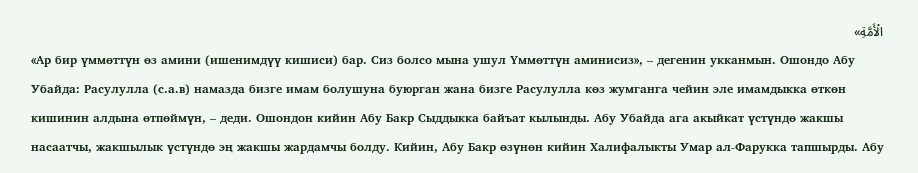الْأَمَّةِ»
«Ар бир үммөттүн өз амини (ишенимдүү кишиси) бар. Сиз болсо мына ушул Үммөттүн аминисиз», – дегенин укканмын. Ошондо Абу Убайда: Расулулла (с.а.в) намазда бизге имам болушуна буюрган жана бизге Расулулла көз жумганга чейин эле имамдыкка өткөн кишинин алдына өтпөймүн, – деди. Ошондон кийин Абу Бакр Сыддыкка байъат кылынды. Абу Убайда ага акыйкат үстүндө жакшы насаатчы, жакшылык үстүндө эң жакшы жардамчы болду. Кийин, Абу Бакр өзүнөн кийин Халифалыкты Умар ал-Фарукка тапшырды. Абу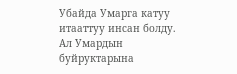Убайда Умарга катуу итааттуу инсан болду. Ал Умардын буйруктарына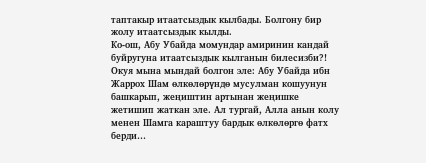таптакыр итаатсыздык кылбады. Болгону бир жолу итаатсыздык кылды.
Ко-ош, Абу Убайда момундар амиринин кандай буйругуна итаатсыздык кылганын билесизби?! Окуя мына мындай болгон эле: Абу Убайда ибн Жаррох Шам өлкөлөрүндө мусулман кошуунун башкарып, жеңиштин артынан жеңишке жетишип жаткан эле. Ал тургай, Алла анын колу менен Шамга караштуу бардык өлкөлөргө фатх берди…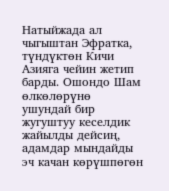Натыйжада ал чыгыштан Эфратка, түндүктөн Кичи Азияга чейин жетип барды. Ошондо Шам өлкөлөрүнө ушундай бир жугуштуу кеселдик жайылды дейсиң, адамдар мындайды эч качан көрүшпөгөн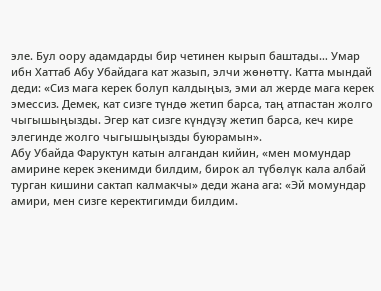эле. Бул оору адамдарды бир четинен кырып баштады… Умар ибн Хаттаб Абу Убайдага кат жазып, элчи жөнөттү. Катта мындай деди: «Сиз мага керек болуп калдыңыз, эми ал жерде мага керек эмессиз. Демек, кат сизге түндө жетип барса, таң атпастан жолго чыгышыңызды. Эгер кат сизге күндүзү жетип барса, кеч кире элегинде жолго чыгышыңызды буюрамын».
Абу Убайда Фаруктун катын алгандан кийин, «мен момундар амирине керек экенимди билдим, бирок ал түбөлүк кала албай турган кишини сактап калмакчы» деди жана ага: «Эй момундар амири, мен сизге керектигимди билдим.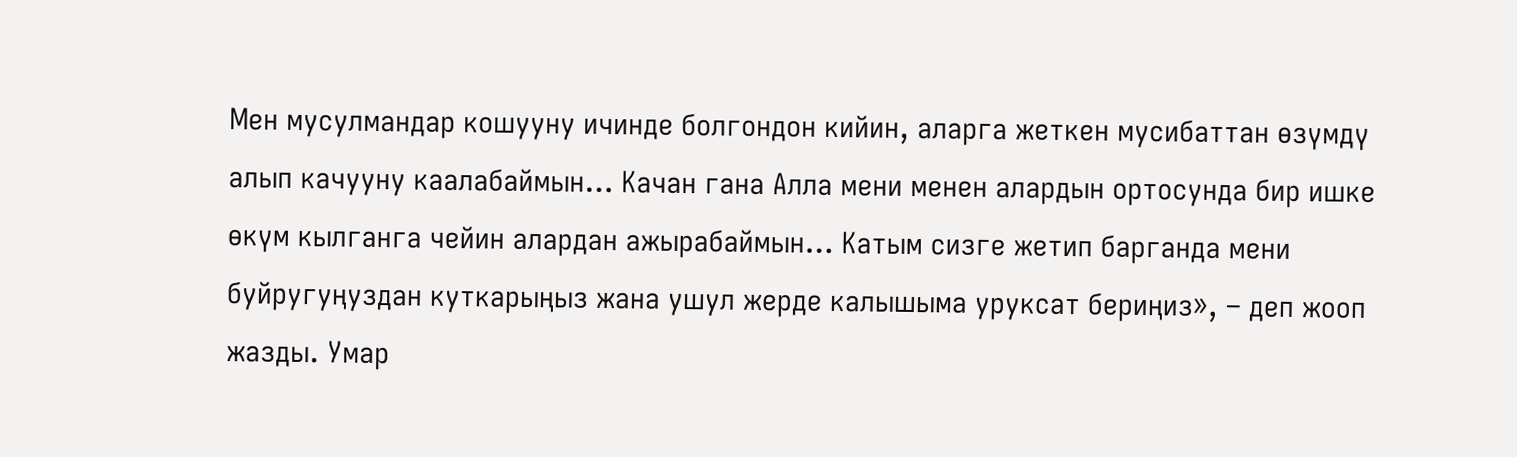Мен мусулмандар кошууну ичинде болгондон кийин, аларга жеткен мусибаттан өзүмдү алып качууну каалабаймын… Качан гана Алла мени менен алардын ортосунда бир ишке өкүм кылганга чейин алардан ажырабаймын… Катым сизге жетип барганда мени буйругуңуздан куткарыңыз жана ушул жерде калышыма уруксат бериңиз», – деп жооп жазды. Умар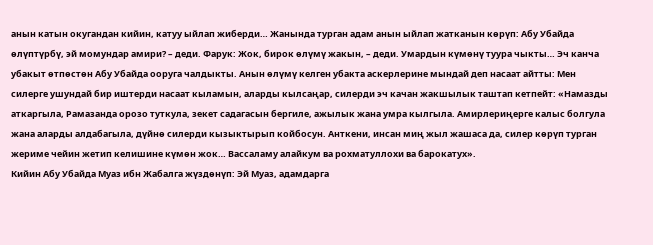анын катын окугандан кийин, катуу ыйлап жиберди… Жанында турган адам анын ыйлап жатканын көрүп: Абу Убайда өлүптүрбү, эй момундар амири? – деди. Фарук: Жок, бирок өлүмү жакын, – деди. Умардын күмөнү туура чыкты… Эч канча убакыт өтпөстөн Абу Убайда ооруга чалдыкты. Анын өлүмү келген убакта аскерлерине мындай деп насаат айтты: Мен силерге ушундай бир иштерди насаат кыламын, аларды кылсаңар, силерди эч качан жакшылык таштап кетпейт: «Намазды аткаргыла, Рамазанда орозо туткула, зекет садагасын бергиле, ажылык жана умра кылгыла. Амирлериңерге калыс болгула жана аларды алдабагыла, дүйнө силерди кызыктырып койбосун. Анткени, инсан миң жыл жашаса да, силер көрүп турган жериме чейин жетип келишине күмөн жок… Вассаламу алайкум ва рохматуллохи ва барокатух».
Кийин Абу Убайда Муаз ибн Жабалга жүздөнүп: Эй Муаз, адамдарга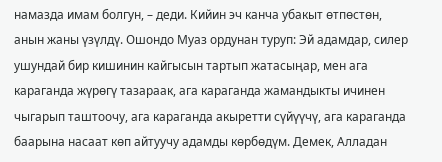намазда имам болгун, – деди. Кийин эч канча убакыт өтпөстөн, анын жаны үзүлдү. Ошондо Муаз ордунан туруп: Эй адамдар, силер ушундай бир кишинин кайгысын тартып жатасыңар, мен ага караганда жүрөгү тазараак, ага караганда жамандыкты ичинен чыгарып таштоочу, ага караганда акыретти сүйүүчү, ага караганда баарына насаат көп айтуучу адамды көрбөдүм. Демек, Алладан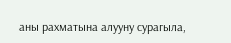аны рахматына алууну сурагыла,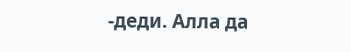-деди. Алла да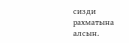сизди рахматына алсын.